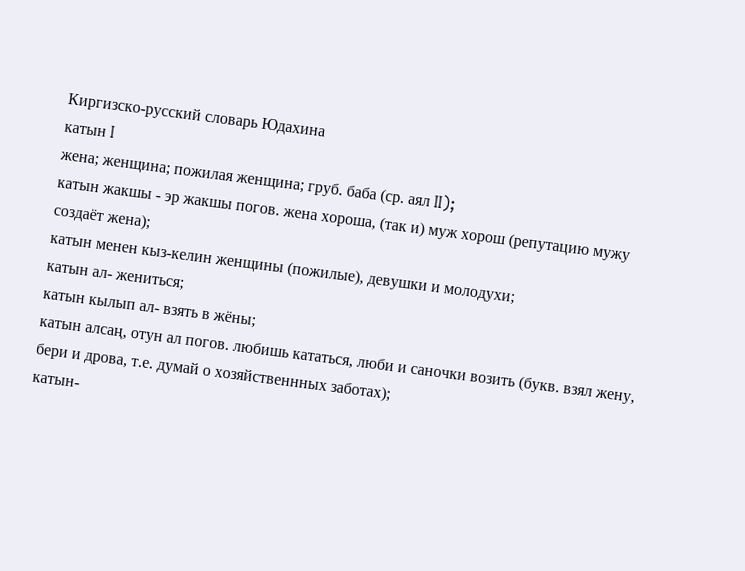Киргизско-русский словарь Юдахина
катын I
жена; женщина; пожилая женщина; груб. баба (ср. аял II);
катын жакшы - эр жакшы погов. жена хороша, (так и) муж хорош (репутацию мужу создаёт жена);
катын менен кыз-келин женщины (пожилые), девушки и молодухи;
катын ал- жениться;
катын кылып ал- взять в жёны;
катын алсаң, отун ал погов. любишь кататься, люби и саночки возить (букв. взял жену, бери и дрова, т.е. думай о хозяйственнных заботах);
катын-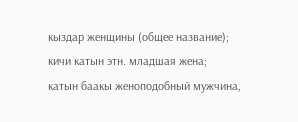кыздар женщины (общее название);
кичи катын этн. младшая жена;
катын баакы женоподобный мужчина,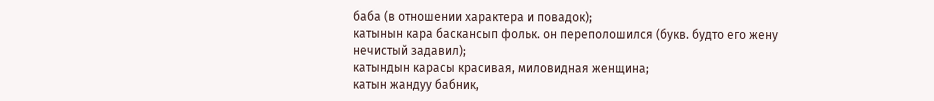баба (в отношении характера и повадок);
катынын кара баскансып фольк. он переполошился (букв. будто его жену нечистый задавил);
катындын карасы красивая, миловидная женщина;
катын жандуу бабник,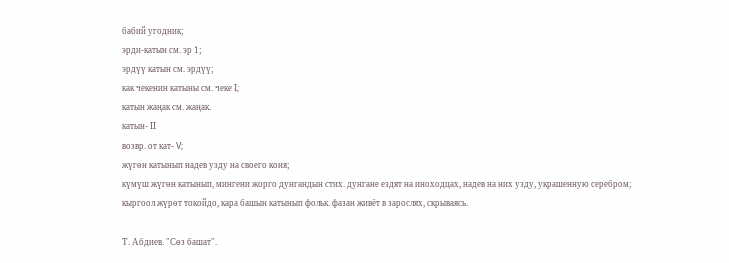бабий угодник;
эрди-катын см. эр 1;
эрдүү катын см. эрдүү;
как чекенин катыны см. чеке I;
катын жаңак см. жаңак.
катын- II
возвр. от кат- V;
жүгөн катынып надев узду на своего коня;
күмүш жүгөн катынып, мингени жорго дунгандын стих. дунгане ездят на иноходцах, надев на них узду, украшенную серебром;
кыргоол жүрөт токойдо, кара башын катынып фольк. фазан живёт в зарослях, скрываясь.

Т. Абдиев. "Сөз башат".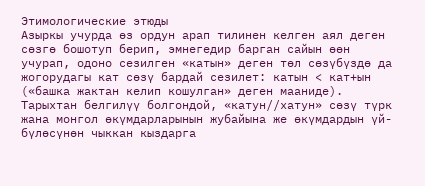Этимологические этюды
Азыркы учурда өз ордун арап тилинен келген аял деген сөзгө бошотуп берип, эмнегедир барган сайын өөн учурап, одоно сезилген «катын» деген төл сөзүбүздө да жогорудагы кат сөзү бардай сезилет: катын < кат+ын («башка жактан келип кошулган» деген мааниде). Тарыхтан белгилүү болгондой, «катун//хатун» сөзү түрк жана монгол өкүмдарларынын жубайына же өкүмдардын үй-бүлөсүнөн чыккан кыздарга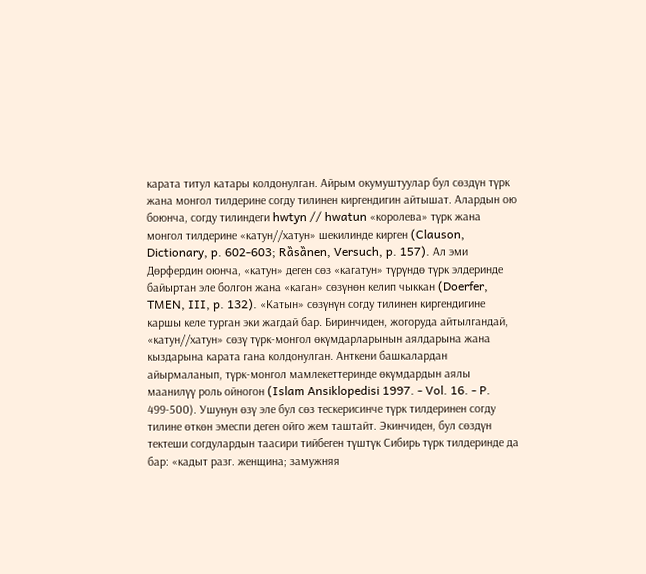карата титул катары колдонулган. Айрым окумуштуулар бул сөздүн түрк жана монгол тилдерине согду тилинен киргендигин айтышат. Алардын ою боюнча, согду тилиндеги hwtyn // hwatun «королева» түрк жана монгол тилдерине «катун//хатун» шекилинде кирген (Clauson, Dictionary, p. 602-603; Rȁsȁnen, Versuch, p. 157). Ал эми Дөрфердин оюнча, «катун» деген сөз «кагатун» түрүндө түрк элдеринде байыртан эле болгон жана «каган» сөзүнөн келип чыккан (Doerfer, TMEN, III, p. 132). «Катын» сөзүнүн согду тилинен киргендигине каршы келе турган эки жагдай бар. Биринчиден, жогоруда айтылгандай, «катун//хатун» сөзү түрк-монгол өкүмдарларынын аялдарына жана кыздарына карата гана колдонулган. Анткени башкалардан айырмаланып, түрк-монгол мамлекеттеринде өкүмдардын аялы маанилүү роль ойногон (Islam Ansiklopedisi 1997. - Vol. 16. - P. 499-500). Ушунун өзү эле бул сөз тескерисинче түрк тилдеринен согду тилине өткөн эмеспи деген ойго жем таштайт. Экинчиден, бул сөздүн тектеши согдулардын таасири тийбеген түштүк Сибирь түрк тилдеринде да бар: «кадыт разг. женщина; замужняя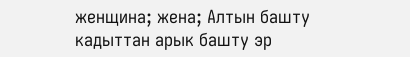женщина; жена; Алтын башту кадыттан арык башту эр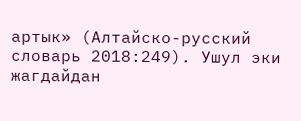артык» (Алтайско-русский словарь 2018:249). Ушул эки жагдайдан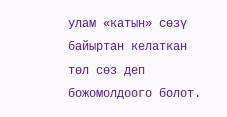улам «катын» сөзү байыртан келаткан төл сөз деп божомолдоого болот.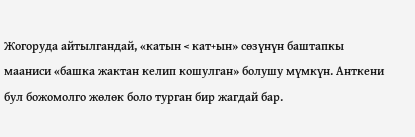Жогоруда айтылгандай, «катын < кат+ын» сөзүнүн баштапкы мааниси «башка жактан келип кошулган» болушу мүмкүн. Анткени бул божомолго жөлөк боло турган бир жагдай бар.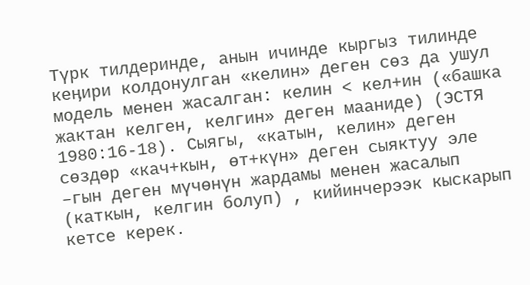Түрк тилдеринде, анын ичинде кыргыз тилинде кеӊири колдонулган «келин» деген сөз да ушул модель менен жасалган: келин < кел+ин («башка жактан келген, келгин» деген мааниде) (ЭСТЯ 1980:16-18). Сыягы, «катын, келин» деген сөздөр «кач+кын, өт+күн» деген сыяктуу эле –гын деген мүчөнүн жардамы менен жасалып (каткын, келгин болуп) , кийинчерээк кыскарып кетсе керек.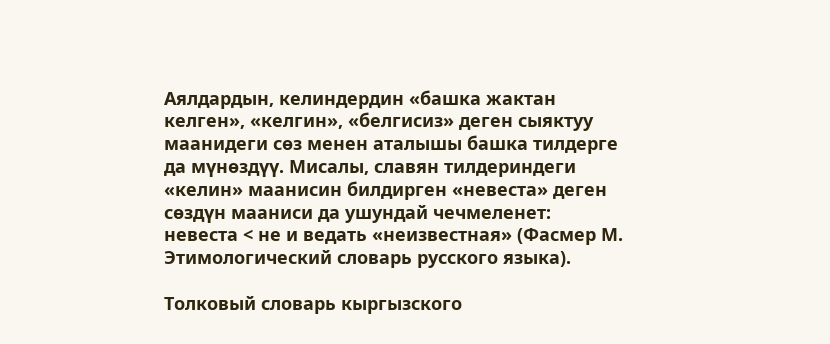Аялдардын, келиндердин «башка жактан келген», «келгин», «белгисиз» деген сыяктуу маанидеги сөз менен аталышы башка тилдерге да мүнөздүү. Мисалы, славян тилдериндеги «келин» маанисин билдирген «невеста» деген сөздүн мааниси да ушундай чечмеленет: невеста < не и ведать «неизвестная» (Фасмер М. Этимологический словарь русского языка).

Толковый словарь кыргызского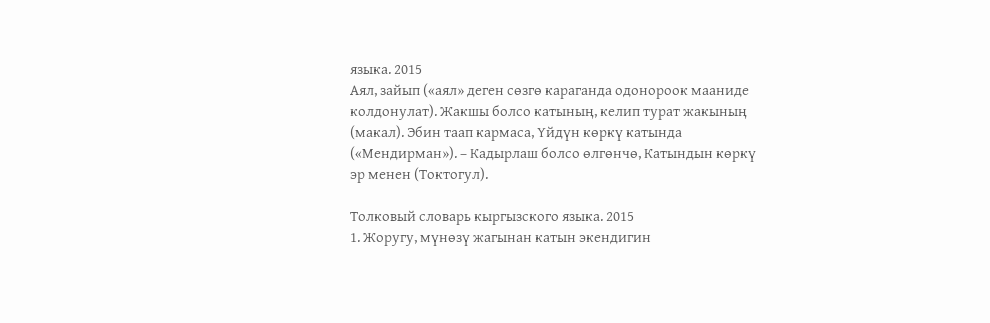языка. 2015
Аял, зайып («аял» деген сөзгө караганда одонороок мааниде колдонулат). Жакшы болсо катының, келип турат жакының (макал). Эбин таап кармаса, Үйдүн көркү катында («Мендирман»). – Кадырлаш болсо өлгөнчө, Катындын көркү эр менен (Токтогул).

Толковый словарь кыргызского языка. 2015
1. Жоругу, мүнөзү жагынан катын экендигин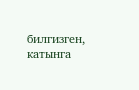билгизген, катынга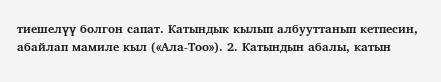тиешелүү болгон сапат. Катындык кылып албууттанып кетпесин, абайлап мамиле кыл («Ала-Тоо»). 2. Катындын абалы, катын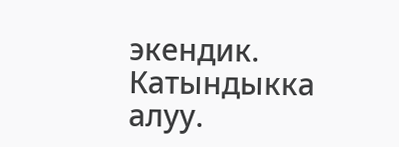экендик. Катындыкка алуу.